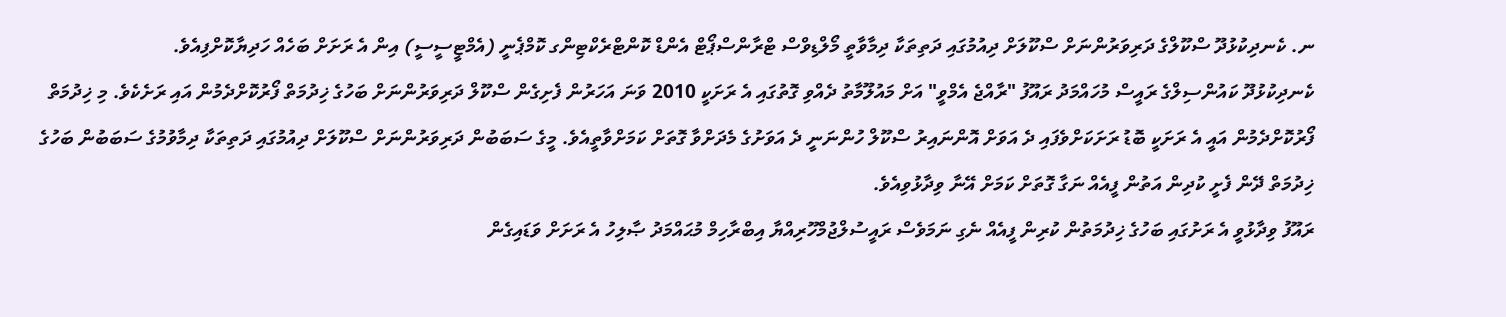ނ. ކެނދިކުޅުދޫ ސްކޫލްގެ ދަރިވަރުންނަށް ސްކޫލަށް ދިއުމުގައި ދަތިތަކާ ދިމާވާތީ މޯލްޑިވްސް ޓްރާންސްޕޯޓް އެންޑް ކޮންޓްރެކްޓިންގ ކޮމްޕެނީ (އެމްޓީސީސީ) އިން އެ ރަށަށް ބަހެއް ހަދިޔާކޮށްފިއެވެ.
ކެނދިކުޅުދޫ ކައުންސިލްގެ ރައީސް މުހައްމަދު ރައޫފު "ރާއްޖެ އެމްވީ" އަށް މައުލޫމާތު ދެއްވި ގޮތުގައި އެ ރަށަކީ 2010 ވަނަ އަހަރުން ފެށިގެން ސްކޫލް ދަރިވަރުންނަށް ބަހުގެ ޚިދުމަތް ފޯރުކޮށްދެމުން އައި ރަށެކެވެ. މި ޚިދުމަތް ފޯރުކޮށްދެމުން އައީ އެ ރަށަކީ ބޮޑު ރަށަކަށްވެފައި ދެ އަވަށް އޮންނައިރު ސްކޫލް ހުންނަނީ ދެ އަވަށުގެ މެދަށްވާ ގޮތަށް ކަމަށްވާތީއެވެ. މީގެ ސަބަބުން ދަރިވަރުންނަށް ސްކޫލަށް ދިއުމުގައި ދަތިތަކާ ދިމާވުމުގެ ސަބަބުން ބަހުގެ ޚިދުމަތް ދޭން ފެށީ ކުދިން އަތުން ފީއެއް ނަގާ ގޮތަށް ކަމަށް އޭނާ ވިދާޅުވިއެވެ.
ރައޫފު ވިދާޅުވީ އެ ރަށުގައި ބަހުގެ ޚިދުމަތުން ކުރިން ފީއެއް ނެގި ނަމަވެސް ރައީސުލްޖުމްހޫރިއްޔާ އިބްރާހިމް މުޙައްމަދު ޞާލިހު އެ ރަށަށް ވަޑައިގެން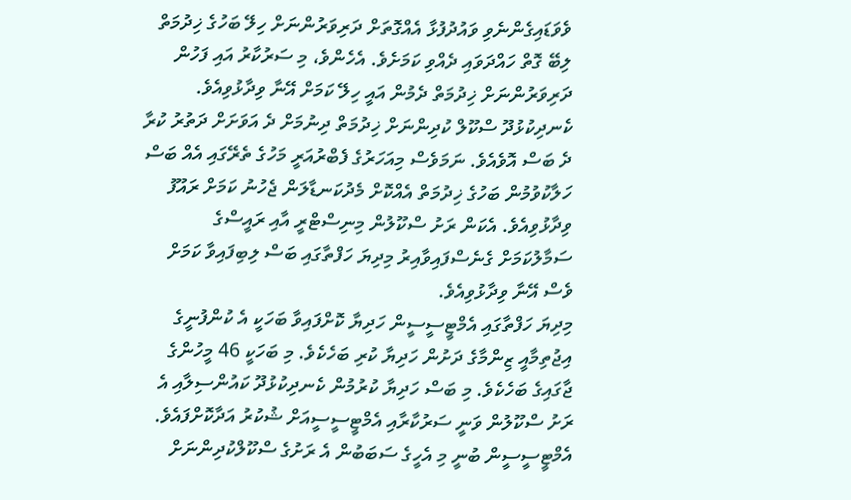ވެވަޑައިގެންނެވި ވައުދުފުޅާ އެއްގޮތަށް ދަރިވަރުންނަށް ހިލޭ ބަހުގެ ޚިދުމަތް ލިބޭ ގޮތް ހައްދަވައި ދެއްވި ކަމަށެވެ. އެހެންވެ، މި ސަރުކާރު އައި ފަހުން ދަރިވަރުންނަށް ޚިދުމަތް ދެމުން އައީ ހިލޭ ކަމަށް އޭނާ ވިދާޅުވިއެވެ.
ކެނދިކުޅުދޫ ސްކޫލް ކުދިންނަށް ޚިދުމަތް ދިނުމަށް ދެ އަވަށަށް ދަތުރު ކުރާ ދެ ބަސް އޮވެއެވެ. ނަމަވެސް މިއަހަރުގެ ފެބްރުއަރީ މަހުގެ ތެރޭގައި އެއް ބަސް ހަލާކުވުމުން ބަހުގެ ޚިދުމަތް އެއްކޮށް މެދުކަނޑާލަން ޖެހުނު ކަމަށް ރައޫފު ވިދާޅުވިއެވެ. އެކަން ރަށު ސްކޫލުން މިނިސްޓްރީ އާއި ރައީސްގެ ސަމާލުކަމަށް ގެނެސްފައިވާއިރު މިދިޔަ ހަފްތާގައި ބަސް ލިބިފައިވާ ކަމަށް ވެސް އޭނާ ވިދާޅުވިއެވެ.
މިދިޔަ ހަފްތާގައި އެމްޓީސީސީން ހަދިޔާ ކޮށްފައިވާ ބަހަކީ އެ ކުންފުނީގެ އިޖުތިމާއީ ޒިންމާގެ ދަށުން ހަދިޔާ ކުރި ބަހެކެވެ. މި ބަހަކީ 46 މީހުންގެ ޖާގައިގެ ބަހެކެވެ. މި ބަސް ހަދިޔާ ކުރުމުން ކެނދިކުޅުދޫ ކައުންސިލާއި އެ ރަށު ސްކޫލުން ވަނީ ސަރުކާރާއި އެމްޓީސީސީއަށް ޝުކުރު އަދާކޮށްފައެވެ.
އެމްޓީސީސީން ބުނީ މި އެހީގެ ސަބަބުން އެ ރަށުގެ ސްކޫލްކުދިންނަށް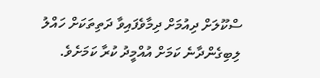ސްކޫލަށް ދިއުމަށް ދިމާވެފައިވާ ދަތިތަކަށް ހައްލު ލިބިގެންދާނެ ކަމަށް އުއްމީދު ކުރާ ކަމަށެވެ.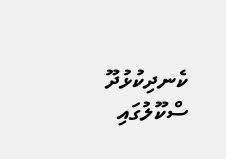ކެނދިކުޅުދޫ ސްކޫލުގައި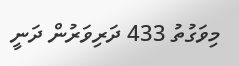މިވަގުތު 433 ދަރިވަރުން ދަނީ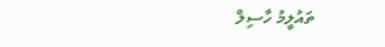ތައުލީމު ހާސިލް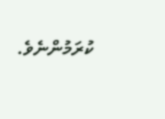ކުރަމުންނެވެ.